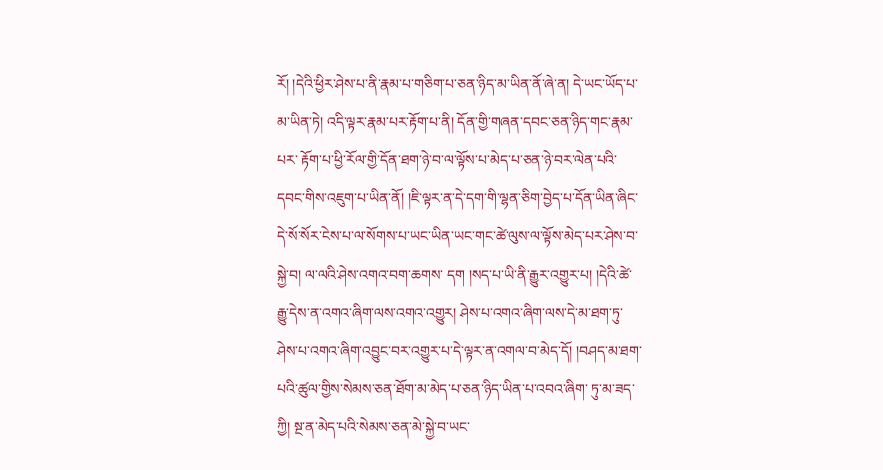རོ། །དེའི་ཕྱིར་ཤེས་པ་ནི་རྣམ་པ་གཅིག་པ་ཅན་ཉིད་མ་ཡིན་ནོ་ཞེ་ན། དེ་ཡང་ཡོད་པ་མ་ཡིན་ཏེ། འདི་ལྟར་རྣམ་པར་རྟོག་པ་ནི། དོན་གྱི་གཞན་དབང་ཅན་ཉིད་གང་རྣམ་པར་ རྟོག་པ་ཕྱི་རོལ་གྱི་དོན་ཐག་ཉེ་བ་ལ་ལྟོས་པ་མེད་པ་ཅན་ཉེ་བར་ལེན་པའི་དབང་གིས་འཇུག་པ་ཡིན་ནོ། །ཇི་ལྟར་ན་དེ་དག་གི་ལྷན་ཅིག་བྱེད་པ་དོན་ཡིན་ཞིང་དེ་སོ་སོར་ངེས་པ་ལ་སོགས་པ་ཡང་ཡིན་ཡང་གང་ཚེ་ལུས་ལ་ལྟོས་མེད་པར་ཤེས་བ་སྐྱེ་བ། ལ་ལའི་ཤེས་འགའ་བག་ཆགས་ དག །སད་པ་ཡི་ནི་རྒྱུར་འགྱུར་པ། །དེའི་ཚེ་རྒྱུ་དེས་ན་འགའ་ཞིག་ལས་འགའ་འགྱུར། ཤེས་པ་འགའ་ཞིག་ལས་དེ་མ་ཐག་ཏུ་ཤེས་པ་འགའ་ཞིག་འབྱུང་བར་འགྱུར་པ་དེ་ལྟར་ན་འགལ་བ་མེད་དོ། །བཤད་མ་ཐག་པའི་ཚུལ་གྱིས་སེམས་ཅན་ཐོག་མ་མེད་པ་ཅན་ཉིད་ཡིན་པ་འབའ་ཞིག་ ཏུ་མ་ཟད་ཀྱི། སྔ་ན་མེད་པའི་སེམས་ཅན་མེ་སྐྱེ་བ་ཡང་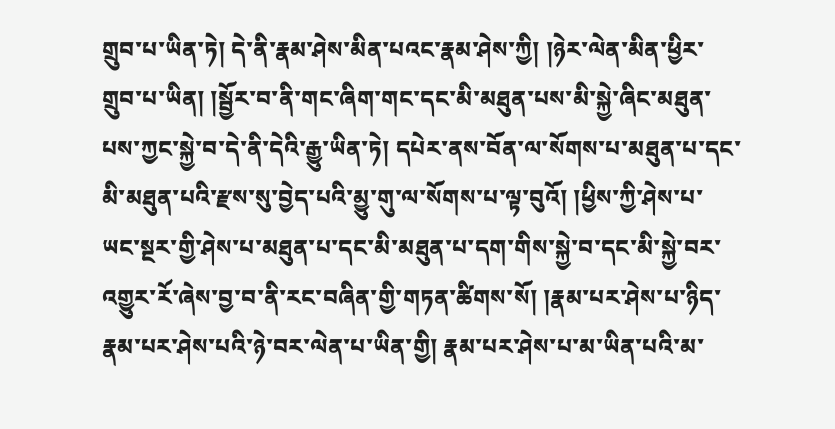གྲུབ་པ་ཡིན་ཏེ། དེ་ནི་རྣམ་ཤེས་མིན་པའང་རྣམ་ཤེས་ཀྱི། །ཉེར་ལེན་མིན་ཕྱིར་གྲུབ་པ་ཡིན། །སྦྱོར་བ་ནི་གང་ཞིག་གང་དང་མི་མཐུན་པས་མི་སྐྱེ་ཞིང་མཐུན་པས་ཀྱང་སྐྱེ་བ་དེ་ནི་དེའི་རྒྱུ་ཡིན་ཏེ། དཔེར་ནས་བོན་ལ་སོགས་པ་མཐུན་པ་དང་ མི་མཐུན་པའི་རྫས་སུ་བྱེད་པའི་མྱུ་གུ་ལ་སོགས་པ་ལྟ་བུའོ། །ཕྱིས་ཀྱི་ཤེས་པ་ཡང་སྔར་གྱི་ཤེས་པ་མཐུན་པ་དང་མི་མཐུན་པ་དག་གིས་སྐྱེ་བ་དང་མི་སྐྱེ་བར་འགྱུར་རོ་ཞེས་བྱ་བ་ནི་རང་བཞིན་གྱི་གཏན་ཚིགས་སོ། །རྣམ་པར་ཤེས་པ་ཉིད་རྣམ་པར་ཤེས་པའི་ཉེ་བར་ལེན་པ་ཡིན་གྱི། རྣམ་པར་ཤེས་པ་མ་ཡིན་པའི་མ་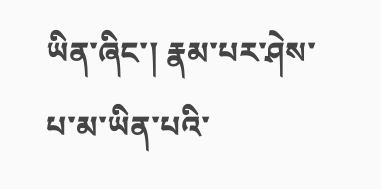ཡིན་ཞིང་། རྣམ་པར་ཤེས་པ་མ་ཡིན་པའི་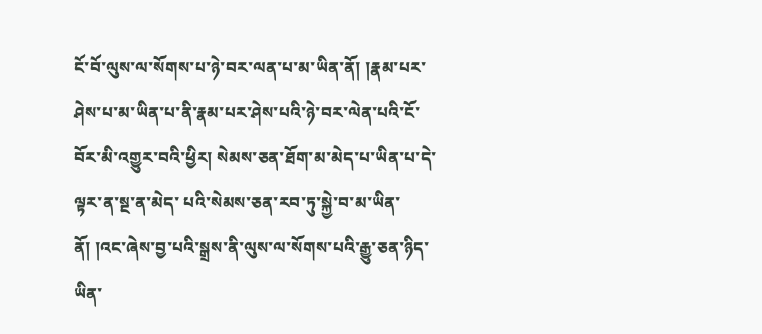ངོ་བོ་ལུས་ལ་སོགས་པ་ཉེ་བར་ལན་པ་མ་ཡིན་ནོ། །རྣམ་པར་ཤེས་པ་མ་ཡིན་པ་ནི་རྣམ་པར་ཤེས་པའི་ཉེ་བར་ལེན་པའི་ངོ་བོར་མི་འགྱུར་བའི་ཕྱིར། སེམས་ཅན་ཐོག་མ་མེད་པ་ཡིན་པ་དེ་ལྟར་ན་སྔ་ན་མེད་ པའི་སེམས་ཅན་རབ་ཏུ་སྐྱེ་བ་མ་ཡིན་ནོ། །འང་ཞེས་བྱ་པའི་སྒྲས་ནི་ལུས་ལ་སོགས་པའི་རྒྱུ་ཅན་ཉིད་ཡིན་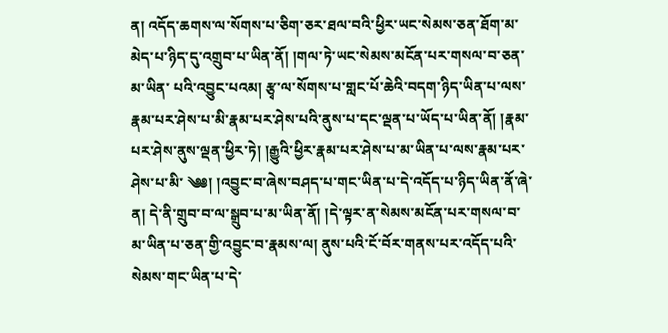ན། འདོད་ཆགས་ལ་སོགས་པ་ཅིག་ཅར་ཐལ་བའི་ཕྱིར་ཡང་སེམས་ཅན་ཐོག་མ་མེད་པ་ཉིད་དུ་འགྲུབ་པ་ཡིན་ནོ། །གལ་ཏེ་ཡང་སེམས་མངོན་པར་གསལ་བ་ཅན་མ་ཡིན་ པའི་འབྱུང་པའམ། རྩྭ་ལ་སོགས་པ་གླང་པོ་ཆེའི་བདག་ཉིད་ཡིན་པ་ལས་རྣམ་པར་ཤེས་པ་མི་རྣམ་པར་ཤེས་པའི་ནུས་པ་དང་ལྡན་པ་ཡོད་པ་ཡིན་ནོ། །རྣམ་པར་ཤེས་ནུས་ལྡན་ཕྱིར་ཏེ། །རྒྱུའི་ཕྱིར་རྣམ་པར་ཤེས་པ་མ་ཡིན་པ་ལས་རྣམ་པར་ཤེས་པ་མི་ ༄༅། །འབྱུང་བ་ཞེས་བཤད་པ་གང་ཡིན་པ་དེ་འདོད་པ་ཉིད་ཡིན་ནོ་ཞེ་ན། དེ་ནི་གྲུབ་བ་ལ་སྒྲུབ་པ་མ་ཡིན་ནོ། །དེ་ལྟར་ན་སེམས་མངོན་པར་གསལ་བ་མ་ཡིན་པ་ཅན་གྱི་འབྱུང་བ་རྣམས་ལ། ནུས་པའི་ངོ་བོར་གནས་པར་འདོད་པའི་སེམས་གང་ཡིན་པ་དེ་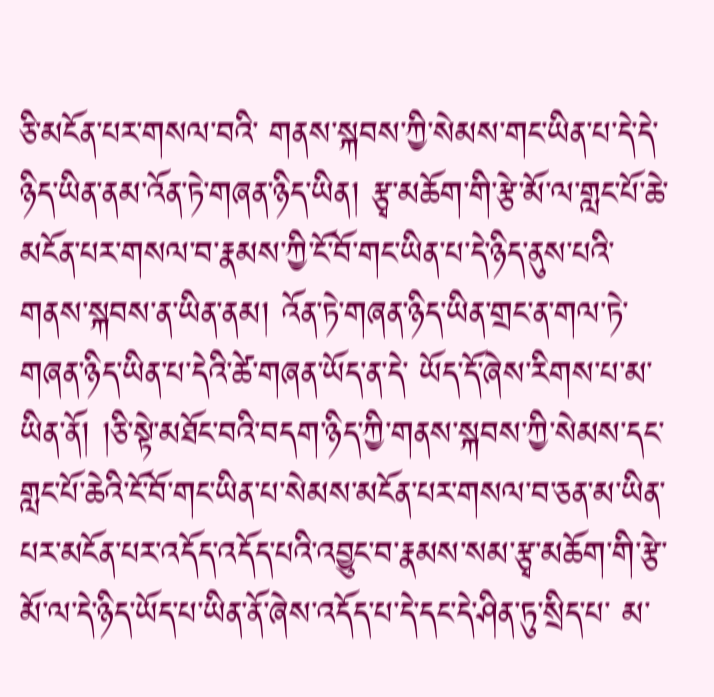ཅི་མངོན་པར་གསལ་བའི་ གནས་སྐབས་ཀྱི་སེམས་གང་ཡིན་པ་དེ་དེ་ཉིད་ཡིན་ནམ་འོན་ཏེ་གཞན་ཉིད་ཡིན། རྩྭ་མཆོག་གི་རྩེ་མོ་ལ་གླང་པོ་ཆེ་མངོན་པར་གསལ་བ་རྣམས་ཀྱི་ངོ་བོ་གང་ཡིན་པ་དེ་ཉིད་ནུས་པའི་གནས་སྐབས་ན་ཡིན་ནམ། འོན་ཏེ་གཞན་ཉིད་ཡིན་གྲང་ན་གལ་ཏེ་གཞན་ཉིད་ཡིན་པ་དེའི་ཚེ་གཞན་ཡོད་ན་དེ་ ཡོད་དོ་ཞེས་རིགས་པ་མ་ཡིན་ནོ། །ཅི་སྟེ་མཐོང་བའི་བདག་ཉིད་ཀྱི་གནས་སྐབས་ཀྱི་སེམས་དང་གླང་པོ་ཆེའི་ངོ་བོ་གང་ཡིན་པ་སེམས་མངོན་པར་གསལ་བ་ཅན་མ་ཡིན་པར་མངོན་པར་འདོད་འདོད་པའི་འབྱུང་བ་རྣམས་སམ་རྩྭ་མཆོག་གི་རྩེ་མོ་ལ་དེ་ཉིད་ཡོད་པ་ཡིན་ནོ་ཞེས་འདོད་པ་དེ་དང་དེ་ཤིན་ཏུ་སྲིད་པ་ མ་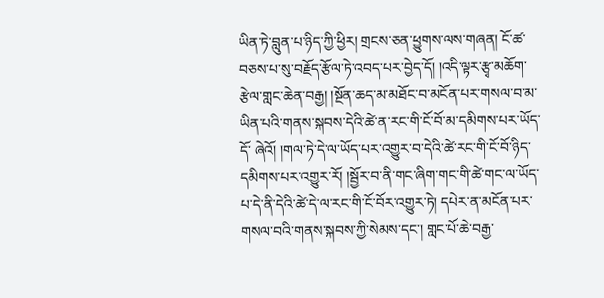ཡིན་ཏེ་བླུན་པ་ཉིད་ཀྱི་ཕྱིར། གྲངས་ཅན་ཕྱུགས་ལས་གཞན། ངོ་ཚ་བཅས་པ་སུ་བརྗོད་རྩོལ་ཏེ་འབད་པར་བྱེད་དོ། །འདི་ལྟར་རྩྭ་མཆོག་རྩེལ་གླང་ཆེན་བརྒྱ། །སྔོན་ཆད་མ་མཐོང་བ་མངོན་པར་གསལ་བ་མ་ཡིན་པའི་གནས་སྐབས་དེའི་ཚེ་ན་རང་གི་ངོ་བོ་མ་དམིགས་པར་ཡོད་དོ་ ཞེའོ། །གལ་ཏེ་དེ་ལ་ཡོད་པར་འགྱུར་བ་དེའི་ཚེ་རང་གི་ངོ་བོ་ཉིད་དམིགས་པར་འགྱུར་རོ། །སྦྱོར་བ་ནི་གང་ཞིག་གང་གི་ཚེ་གང་ལ་ཡོད་པ་དེ་ནི་དེའི་ཚེ་དེ་ལ་རང་གི་ངོ་བོར་འགྱུར་ཏེ། དཔེར་ན་མངོན་པར་གསལ་བའི་གནས་སྐབས་ཀྱི་སེམས་དང་། གླང་པོ་ཆེ་བརྒྱ་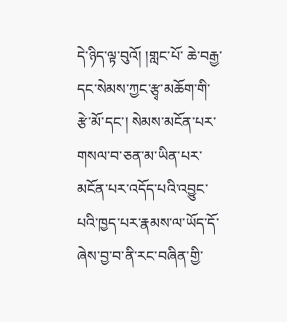དེ་ཉིད་ལྟ་བུའོ། །གླང་པོ་ ཆེ་བརྒྱ་དང་སེམས་ཀྱང་རྩྭ་མཆོག་གི་རྩེ་མོ་དང་། སེམས་མངོན་པར་གསལ་བ་ཅན་མ་ཡིན་པར་མངོན་པར་འདོད་པའི་འབྱུང་པའི་ཁྱད་པར་རྣམས་ལ་ཡོད་དོ་ཞེས་བྱ་བ་ནི་རང་བཞིན་གྱི་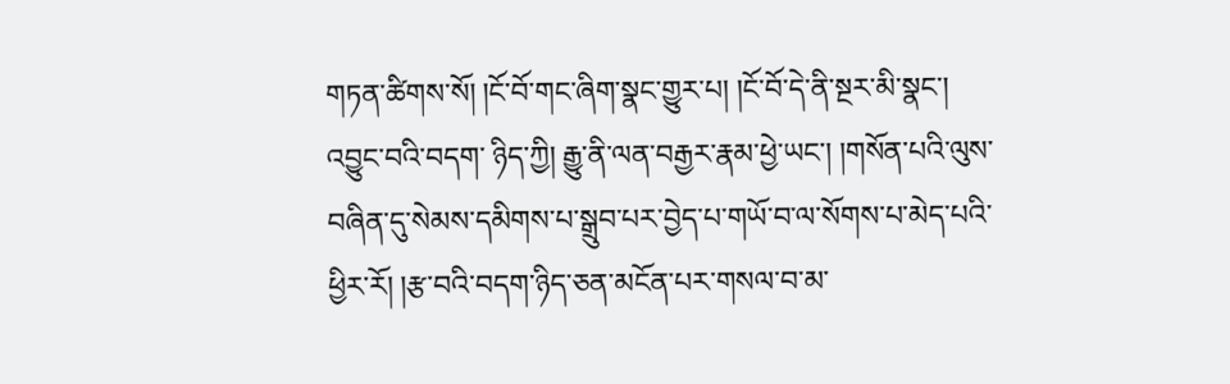གཏན་ཚིགས་སོ། །ངོ་བོ་གང་ཞིག་སྣང་གྱུར་པ། །ངོ་བོ་དེ་ནི་སྔར་མི་སྣང་། འབྱུང་བའི་བདག་ ཉིད་ཀྱི། རྒྱུ་ནི་ལན་བརྒྱར་རྣམ་ཕྱེ་ཡང་། །གསོན་པའི་ལུས་བཞིན་དུ་སེམས་དམིགས་པ་སྒྲུབ་པར་བྱེད་པ་གཡོ་བ་ལ་སོགས་པ་མེད་པའི་ཕྱིར་རོ། །རྩ་བའི་བདག་ཉིད་ཅན་མངོན་པར་གསལ་བ་མ་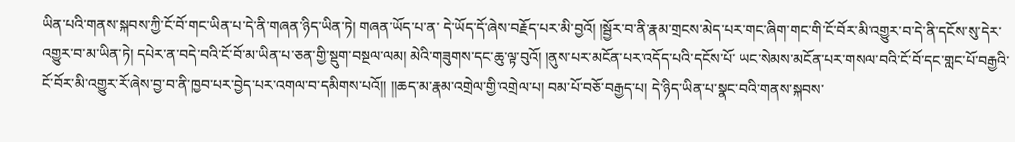ཡིན་པའི་གནས་སྐབས་ཀྱི་ངོ་བོ་གང་ཡིན་པ་དེ་ནི་གཞན་ཉིད་ཡིན་ཏེ། གཞན་ཡོད་པ་ན་ དེ་ཡོད་དོ་ཞེས་བརྗོད་པར་མི་བྱའོ། །སྦྱོར་བ་ནི་རྣམ་གྲངས་མེད་པར་གང་ཞིག་གང་གི་ངོ་བོར་མི་འགྱུར་བ་དེ་ནི་དངོས་སུ་དེར་འགྱུར་བ་མ་ཡིན་ཏེ། དཔེར་ན་བདེ་བའི་ངོ་བོ་མ་ཡིན་པ་ཅན་གྱི་སྡུག་བསྔལ་ལམ། མེའི་གཟུགས་དང་ཆུ་ལྟ་བུའོ། །ནུས་པར་མངོན་པར་འདོད་པའི་དངོས་པོ་ ཡང་སེམས་མངོན་པར་གསལ་བའི་ངོ་བོ་དང་གླང་པོ་བརྒྱའི་ངོ་བོར་མི་འགྱུར་རོ་ཞེས་བྱ་བ་ནི་ཁྱབ་པར་བྱེད་པར་འགལ་བ་དམིགས་པའོ།། །།ཆད་མ་རྣམ་འགྲེལ་གྱི་འགྲེལ་པ། བམ་པོ་བཅོ་བརྒྱད་པ། དེ་ཉིད་ཡིན་པ་སྣང་བའི་གནས་སྐབས་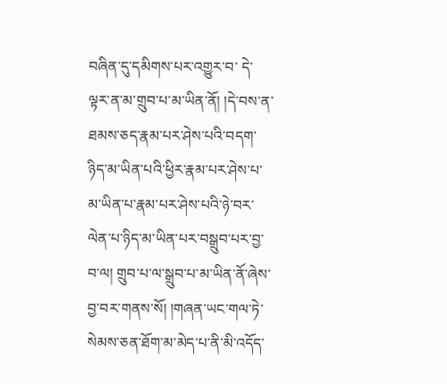བཞིན་དུ་དམིགས་པར་འགྱུར་བ་ དེ་ལྟར་ན་མ་གྲུབ་པ་མ་ཡིན་ནོ། །དེ་བས་ན་ཐམས་ཅད་རྣམ་པར་ཤེས་པའི་བདག་ཉིད་མ་ཡིན་པའི་ཕྱིར་རྣམ་པར་ཤེས་པ་མ་ཡིན་པ་རྣམ་པར་ཤེས་པའི་ཉེ་བར་ལེན་པ་ཉིད་མ་ཡིན་པར་བསྒྲུབ་པར་བྱ་བ་ལ། གྲུབ་པ་ལ་སྒྲུབ་པ་མ་ཡིན་ནོ་ཞེས་བྱ་བར་གནས་སོ། །གཞན་ཡང་གལ་ཏེ་ སེམས་ཅན་ཐོག་མ་མེད་པ་ནི་མི་འདོད་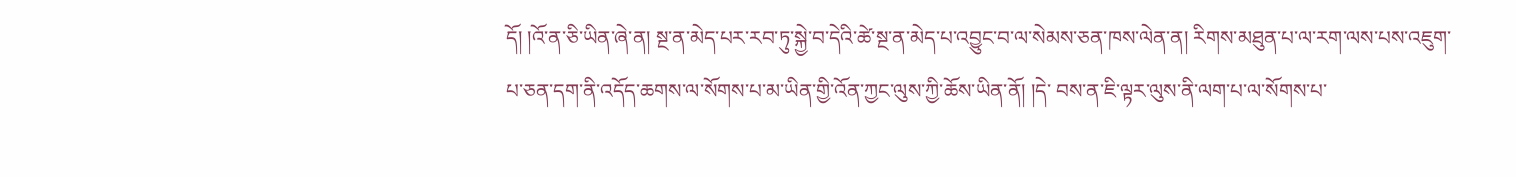དོ། །འོ་ན་ཅི་ཡིན་ཞེ་ན། སྔ་ན་མེད་པར་རབ་ཏུ་སྐྱེ་བ་དེའི་ཚེ་སྔ་ན་མེད་པ་འབྱུང་བ་ལ་སེམས་ཅན་ཁས་ལེན་ན། རིགས་མཐུན་པ་ལ་རག་ལས་པས་འཇུག་པ་ཅན་དག་ནི་འདོད་ཆགས་ལ་སོགས་པ་མ་ཡིན་གྱི་འོན་ཀྱང་ལུས་ཀྱི་ཆོས་ཡིན་ནོ། །དེ་ བས་ན་ཇི་ལྟར་ལུས་ནི་ལག་པ་ལ་སོགས་པ་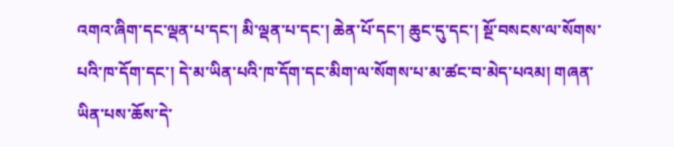འགའ་ཞིག་དང་ལྡན་པ་དང་། མི་ལྡན་པ་དང་། ཆེན་པོ་དང་། ཆུང་དུ་དང་། སྔོ་བསངས་ལ་སོགས་པའི་ཁ་དོག་དང་། དེ་མ་ཡིན་པའི་ཁ་དོག་དང་མིག་ལ་སོགས་པ་མ་ཚང་བ་མེད་པའམ། གཞན་ཡིན་པས་ཆོས་དེ་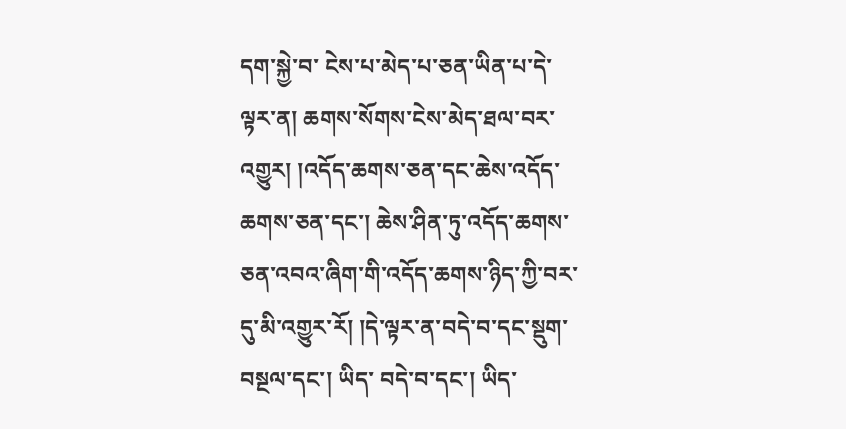དག་སྐྱེ་བ་ ངེས་པ་མེད་པ་ཅན་ཡིན་པ་དེ་ལྟར་ན། ཆགས་སོགས་ངེས་མེད་ཐལ་བར་འགྱུར། །འདོད་ཆགས་ཅན་དང་ཆེས་འདོད་ཆགས་ཅན་དང་། ཆེས་ཤིན་ཏུ་འདོད་ཆགས་ཅན་འབའ་ཞིག་གི་འདོད་ཆགས་ཉིད་ཀྱི་བར་དུ་མི་འགྱུར་རོ། །དེ་ལྟར་ན་བདེ་བ་དང་སྡུག་བསྔལ་དང་། ཡིད་ བདེ་བ་དང་། ཡིད་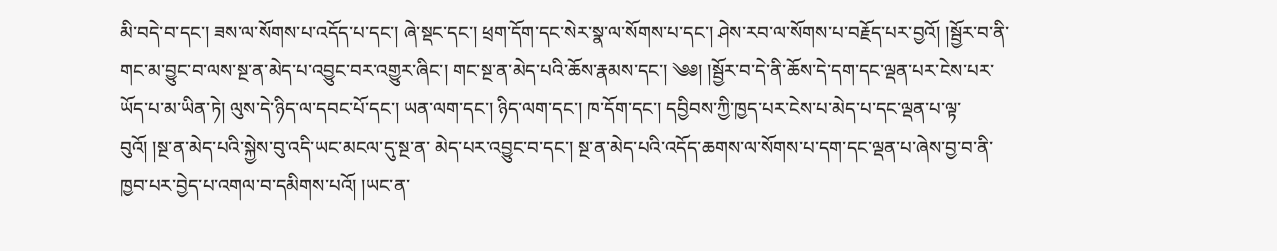མི་བདེ་བ་དང་། ཟས་ལ་སོགས་པ་འདོད་པ་དང་། ཞེ་སྡང་དང་། ཕྲག་དོག་དང་སེར་སྣ་ལ་སོགས་པ་དང་། ཤེས་རབ་ལ་སོགས་པ་བརྗོད་པར་བྱའོ། །སྦྱོར་བ་ནི་གང་མ་བྱུང་བ་ལས་སྔ་ན་མེད་པ་འབྱུང་བར་འགྱུར་ཞིང་། གང་སྔ་ན་མེད་པའི་ཆོས་རྣམས་དང་། ༄༅། །སྦྱོར་བ་དེ་ནི་ཆོས་དེ་དག་དང་ལྡན་པར་ངེས་པར་ཡོད་པ་མ་ཡིན་ཏེ། ལུས་དེ་ཉིད་ལ་དབང་པོ་དང་། ཡན་ལག་དང་། ཉིད་ལག་དང་། ཁ་དོག་དང་། དབྱིབས་ཀྱི་ཁྱད་པར་ངེས་པ་མེད་པ་དང་ལྡན་པ་ལྟ་བུའོ། །སྔ་ན་མེད་པའི་སྐྱེས་བུ་འདི་ཡང་མངལ་དུ་སྔ་ན་ མེད་པར་འབྱུང་བ་དང་། སྔ་ན་མེད་པའི་འདོད་ཆགས་ལ་སོགས་པ་དག་དང་ལྡན་པ་ཞེས་བྱ་བ་ནི་ཁྱབ་པར་བྱེད་པ་འགལ་བ་དམིགས་པའོ། །ཡང་ན་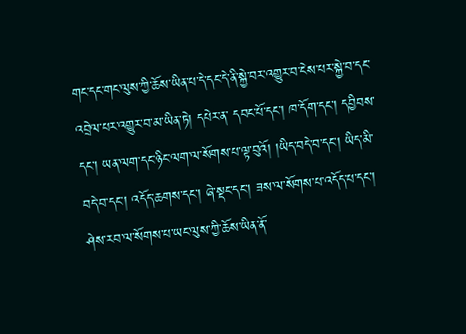གང་དང་གང་ལུས་ཀྱི་ཆོས་ཡིན་པ་དེ་དང་དེ་ནི་སྐྱེ་བར་འགྱུར་བ་ངེས་པར་སྐྱེ་བ་དང་འབྲེལ་པར་འགྱུར་བ་མ་ཡིན་ཏེ། དཔེར་ན་ དབང་པོ་དང་། ཁ་དོག་དང་། དབྱིབས་དང་། ཡན་ལག་དང་ཉིང་ལག་ལ་སོགས་པ་ལྟ་བུའོ། །ཡིད་བདེ་བ་དང་། ཡིད་མི་བདེ་བ་དང་། འདོད་ཆགས་དང་། ཞེ་སྡང་དང་། ཟས་ལ་སོགས་པ་འདོད་པ་དང་། ཤེས་རབ་ལ་སོགས་པ་ཡང་ལུས་ཀྱི་ཆོས་ཡིན་ནོ་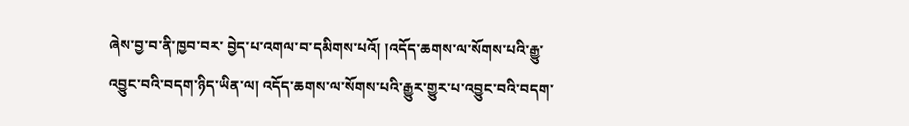ཞེས་བྱ་བ་ནི་ཁྱབ་བར་ བྱེད་པ་འགལ་བ་དམིགས་པའོ། །འདོད་ཆགས་ལ་སོགས་པའི་རྒྱུ་འབྱུང་བའི་བདག་ཉིད་ཡིན་ལ། འདོད་ཆགས་ལ་སོགས་པའི་རྒྱུར་གྱུར་པ་འབྱུང་བའི་བདག་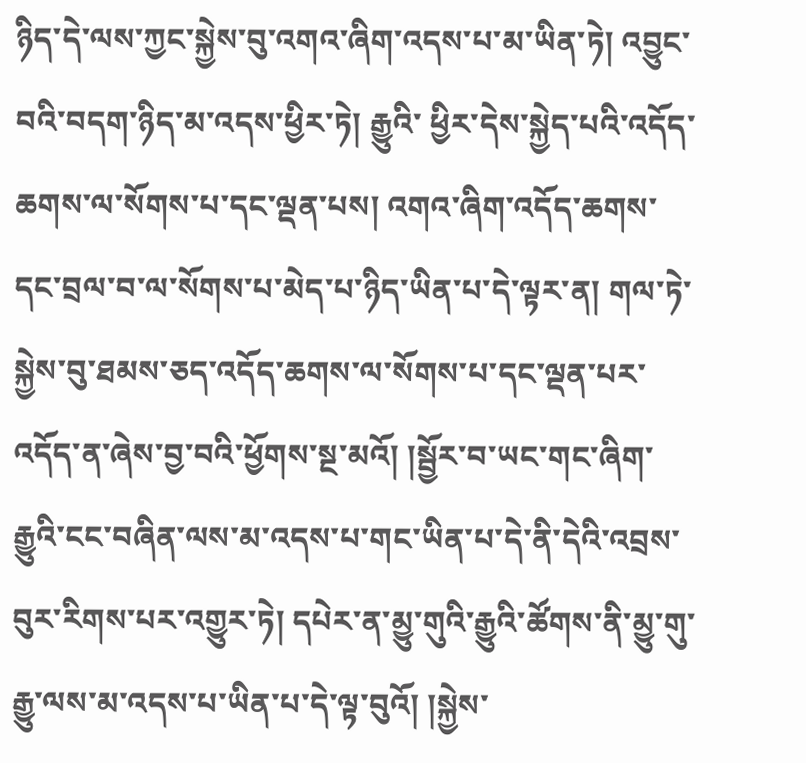ཉིད་དེ་ལས་ཀྱང་སྐྱེས་བུ་འགའ་ཞིག་འདས་པ་མ་ཡིན་ཏེ། འབྱུང་བའི་བདག་ཉིད་མ་འདས་ཕྱིར་ཏེ། རྒྱུའི་ ཕྱིར་དེས་སྐྱེད་པའི་འདོད་ཆགས་ལ་སོགས་པ་དང་ལྡན་པས། འགའ་ཞིག་འདོད་ཆགས་དང་བྲལ་བ་ལ་སོགས་པ་མེད་པ་ཉིད་ཡིན་པ་དེ་ལྟར་ན། གལ་ཏེ་སྐྱེས་བུ་ཐམས་ཅད་འདོད་ཆགས་ལ་སོགས་པ་དང་ལྡན་པར་འདོད་ན་ཞེས་བྱ་བའི་ཕྱོགས་སྔ་མའོ། །སྦྱོར་བ་ཡང་གང་ཞིག་ རྒྱུའི་ངང་བཞིན་ལས་མ་འདས་པ་གང་ཡིན་པ་དེ་ནི་དེའི་འབྲས་བུར་རིགས་པར་འགྱུར་ཏེ། དཔེར་ན་མྱུ་གུའི་རྒྱུའི་ཚོགས་ནི་མྱུ་གུ་རྒྱུ་ལས་མ་འདས་པ་ཡིན་པ་དེ་ལྟ་བུའོ། །སྐྱེས་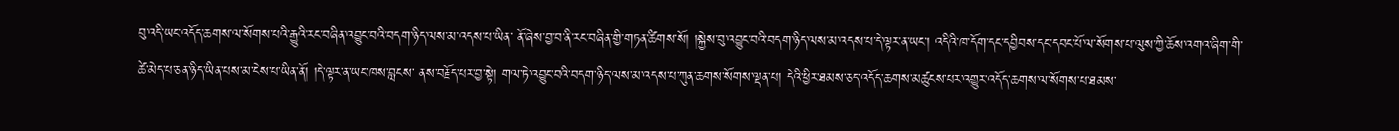བུ་འདི་ཡང་འདོད་ཆགས་ལ་སོགས་པའི་རྒྱུའི་རང་བཞིན་འབྱུང་བའི་བདག་ཉིད་ལས་མ་འདས་པ་ཡིན་ ནོ་ཞེས་བྱ་བ་ནི་རང་བཞིན་གྱི་གཏན་ཚིགས་སོ། །སྐྱེས་བུ་འབྱུང་བའི་བདག་ཉིད་ལས་མ་འདས་པ་དེ་ལྟར་ན་ཡང་། འདིའི་ཁ་དོག་དང་དབྱིབས་དང་དབང་པོ་ལ་སོགས་པ་ལུས་ཀྱི་ཆོས་འགའ་ཞིག་གི་ཚེ་མེད་པ་ཅན་ཉིད་ཡིན་པས་མ་ངེས་པ་ཡིན་ནོ། །དེ་ལྟར་ན་ཡང་ཁས་བླངས་ ནས་བརྗོད་པར་བྱ་སྟེ། གལ་ཏེ་འབྱུང་བའི་བདག་ཉིད་ལས་མ་འདས་པ་ཀུན་ཆགས་སོགས་ལྡན་པ། དེའི་ཕྱིར་ཐམས་ཅད་འདོད་ཆགས་མཚུངས་པར་འགྱུར་འདོད་ཆགས་ལ་སོགས་པ་ཐམས་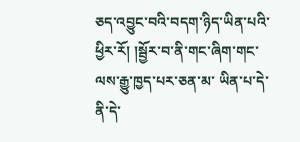ཅད་འབྱུང་བའི་བདག་ཉིད་ཡིན་པའི་ཕྱིར་རོ། །སྦྱོར་བ་ནི་གང་ཞིག་གང་ལས་རྒྱུ་ཁྱད་པར་ཅན་མ་ ཡིན་པ་དེ་ནི་དེ་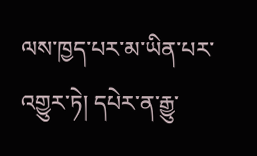ལས་ཁྱད་པར་མ་ཡིན་པར་འགྱུར་ཏེ། དཔེར་ན་རྒྱུ་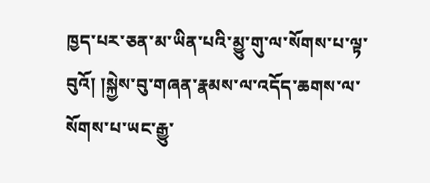ཁྱད་པར་ཅན་མ་ཡིན་པའི་མྱུ་གུ་ལ་སོགས་པ་ལྟ་བུའོ། །སྐྱེས་བུ་གཞན་རྣམས་ལ་འདོད་ཆགས་ལ་སོགས་པ་ཡང་རྒྱུ་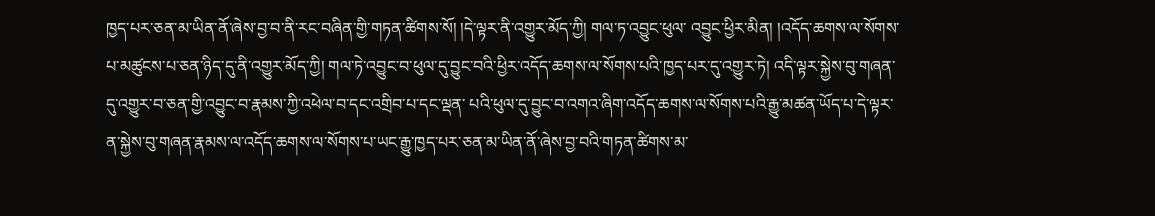ཁྱད་པར་ཅན་མ་ཡིན་ནོ་ཞེས་བྱ་བ་ནི་རང་བཞིན་གྱི་གཏན་ཚིགས་སོ། །དེ་ལྟར་ནི་འགྱུར་མོད་ཀྱི། གལ་ཏ་འབྱུང་ཕུལ་ འབྱུང་ཕྱིར་མིན། །འདོད་ཆགས་ལ་སོགས་པ་མཚུངས་པ་ཅན་ཉིད་དུ་ནི་འགྱུར་མོད་ཀྱི། གལ་ཏེ་འབྱུང་བ་ཕུལ་དུ་བྱུང་བའི་ཕྱིར་འདོད་ཆགས་ལ་སོགས་པའི་ཁྱད་པར་དུ་འགྱུར་ཏེ། འདི་ལྟར་སྐྱེས་བུ་གཞན་དུ་འགྱུར་བ་ཅན་གྱི་འབྱུང་བ་རྣམས་ཀྱི་འཕེལ་བ་དང་འགྲིབ་པ་དང་ལྡན་ པའི་ཕུལ་དུ་བྱུང་བ་འགའ་ཞིག་འདོད་ཆགས་ལ་སོགས་པའི་རྒྱུ་མཚན་ཡོད་པ་དེ་ལྟར་ན་སྐྱེས་བུ་གཞན་རྣམས་ལ་འདོད་ཆགས་ལ་སོགས་པ་ཡང་རྒྱུ་ཁྱད་པར་ཅན་མ་ཡིན་ནོ་ཞེས་བྱ་བའི་གཏན་ཚིགས་མ་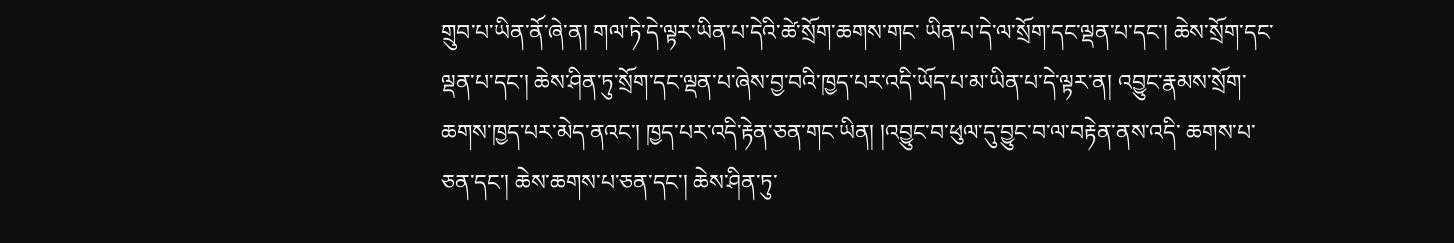གྲུབ་པ་ཡིན་ནོ་ཞེ་ན། གལ་ཏེ་དེ་ལྟར་ཡིན་པ་དེའི་ཚེ་སྲོག་ཆགས་གང་ ཡིན་པ་དེ་ལ་སྲོག་དང་ལྡན་པ་དང་། ཆེས་སྲོག་དང་ལྡན་པ་དང་། ཆེས་ཤིན་ཏུ་སྲོག་དང་ལྡན་པ་ཞེས་བྱ་བའི་ཁྱད་པར་འདི་ཡོད་པ་མ་ཡིན་པ་དེ་ལྟར་ན། འབྱུང་རྣམས་སྲོག་ཆགས་ཁྱད་པར་མེད་ནའང་། ཁྱད་པར་འདི་རྟེན་ཅན་གང་ཡིན། །འབྱུང་བ་ཕུལ་དུ་བྱུང་བ་ལ་བརྟེན་ནས་འདི་ ཆགས་པ་ཅན་དང་། ཆེས་ཆགས་པ་ཅན་དང་། ཆེས་ཤིན་ཏུ་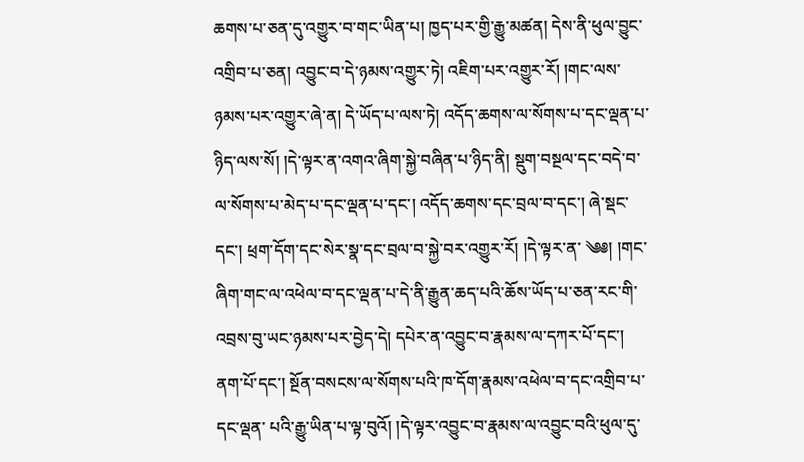ཆགས་པ་ཅན་དུ་འགྱུར་བ་གང་ཡིན་པ། ཁྱད་པར་གྱི་རྒྱུ་མཚན། དེས་ནི་ཕུལ་བྱུང་འགྲིབ་པ་ཅན། འབྱུང་བ་དེ་ཉམས་འགྱུར་ཏེ། འཇིག་པར་འགྱུར་རོ། །གང་ལས་ཉམས་པར་འགྱུར་ཞེ་ན། དེ་ཡོད་པ་ལས་ཏེ། འདོད་ཆགས་ལ་སོགས་པ་དང་ལྡན་པ་ཉིད་ལས་སོ། །དེ་ལྟར་ན་འགའ་ཞིག་སྐྱེ་བཞིན་པ་ཉིད་ནི། སྡུག་བསྔལ་དང་བདེ་བ་ལ་སོགས་པ་མེད་པ་དང་ལྡན་པ་དང་། འདོད་ཆགས་དང་བྲལ་བ་དང་། ཞེ་སྡང་དང་། ཕྲག་དོག་དང་སེར་སྣ་དང་བྲལ་བ་སྐྱེ་བར་འགྱུར་རོ། །དེ་ལྟར་ན་ ༄༅། །གང་ཞིག་གང་ལ་འཕེལ་བ་དང་ལྡན་པ་དེ་ནི་རྒྱུན་ཆད་པའི་ཆོས་ཡོད་པ་ཅན་རང་གི་འབྲས་བུ་ཡང་ཉམས་པར་བྱེད་དེ། དཔེར་ན་འབྱུང་བ་རྣམས་ལ་དཀར་པོ་དང་། ནག་པོ་དང་། སྔོན་བསངས་ལ་སོགས་པའི་ཁ་དོག་རྣམས་འཕེལ་བ་དང་འགྲིབ་པ་དང་ལྡན་ པའི་རྒྱུ་ཡིན་པ་ལྟ་བུའོ། །དེ་ལྟར་འབྱུང་བ་རྣམས་ལ་འབྱུང་བའི་ཕུལ་དུ་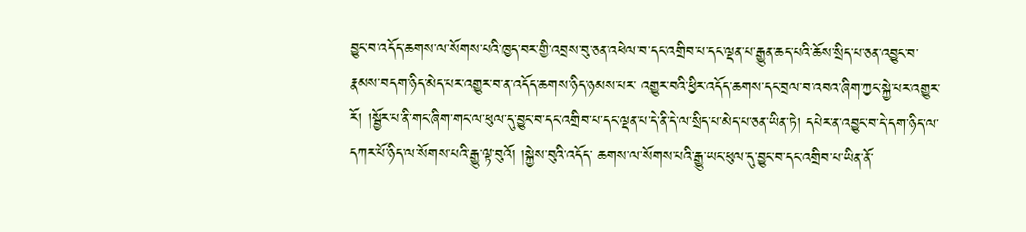བྱུང་བ་འདོད་ཆགས་ལ་སོགས་པའི་ཁྱད་བར་གྱི་འབྲས་བུ་ཅན་འཕེལ་བ་དང་འགྲིབ་པ་དང་ལྡན་པ་རྒྱུན་ཆད་པའི་ཆོས་སྲིད་པ་ཅན་འབྱུང་བ་རྣམས་བདག་ཉིད་མེད་པར་འགྱུར་བ་ན་འདོད་ཆགས་ཉིད་ཉམས་པར་ འགྱུར་བའི་ཕྱིར་འདོད་ཆགས་དང་བྲལ་བ་འབའ་ཞིག་ཀྱང་སྐྱེ་པར་འགྱུར་རོ། །སྦྱོར་པ་ནི་གང་ཞིག་གང་ལ་ཕུལ་དུ་བྱུང་བ་དང་འགྲིབ་པ་དང་ལྡན་པ་དེ་ནི་དེ་ལ་སྲིད་པ་མེད་པ་ཅན་ཡིན་ཏེ། དཔེར་ན་འབྱུང་བ་དེ་དག་ཉིད་ལ་དཀར་པོ་ཉིད་ལ་སོགས་པའི་རྒྱུ་ལྟ་བུའོ། །སྐྱེས་བུའི་འདོད་ ཆགས་ལ་སོགས་པའི་རྒྱུ་ཡང་ཕུལ་དུ་བྱུང་བ་དང་འགྲིབ་པ་ཡིན་ནོ་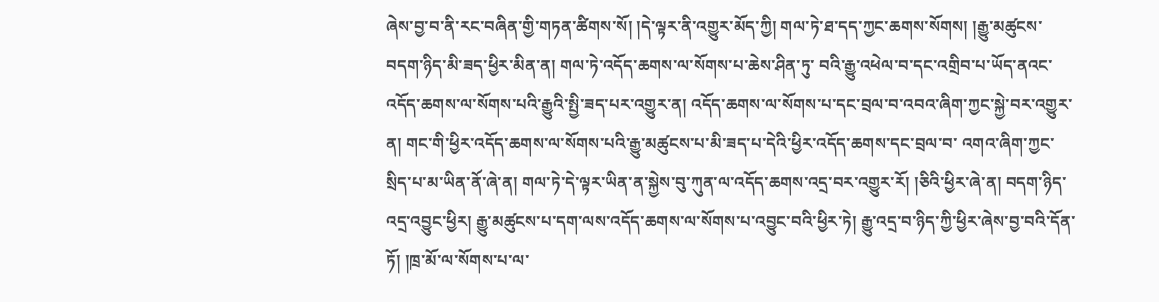ཞེས་བྱ་བ་ནི་རང་བཞིན་གྱི་གཏན་ཚིགས་སོ། །དེ་ལྟར་ནི་འགྱུར་མོད་ཀྱི། གལ་ཏེ་ཐ་དད་ཀྱང་ཆགས་སོགས། །རྒྱུ་མཚུངས་བདག་ཉིད་མི་ཟད་ཕྱིར་མིན་ན། གལ་ཏེ་འདོད་ཆགས་ལ་སོགས་པ་ཆེས་ཤིན་ཏུ་ བའི་རྒྱུ་འཕེལ་བ་དང་འགྲིབ་པ་ཡོད་ནའང་འདོད་ཆགས་ལ་སོགས་པའི་རྒྱུའི་སྤྱི་ཟད་པར་འགྱུར་ན། འདོད་ཆགས་ལ་སོགས་པ་དང་བྲལ་བ་འབའ་ཞིག་ཀྱང་སྐྱེ་བར་འགྱུར་ན། གང་གི་ཕྱིར་འདོད་ཆགས་ལ་སོགས་པའི་རྒྱུ་མཚུངས་པ་མི་ཟད་པ་དེའི་ཕྱིར་འདོད་ཆགས་དང་བྲལ་བ་ འགའ་ཞིག་ཀྱང་སྲིད་པ་མ་ཡིན་ནོ་ཞེ་ན། གལ་ཏེ་དེ་ལྟར་ཡིན་ན་སྐྱེས་བུ་ཀུན་ལ་འདོད་ཆགས་འདྲ་བར་འགྱུར་རོ། །ཅིའི་ཕྱིར་ཞེ་ན། བདག་ཉིད་འདྲ་འབྱུང་ཕྱིར། རྒྱུ་མཚུངས་པ་དག་ལས་འདོད་ཆགས་ལ་སོགས་པ་འབྱུང་བའི་ཕྱིར་ཏེ། རྒྱུ་འདྲ་བ་ཉིད་ཀྱི་ཕྱིར་ཞེས་བྱ་བའི་དོན་ ཏོ། །ཁྲ་མོ་ལ་སོགས་པ་ལ་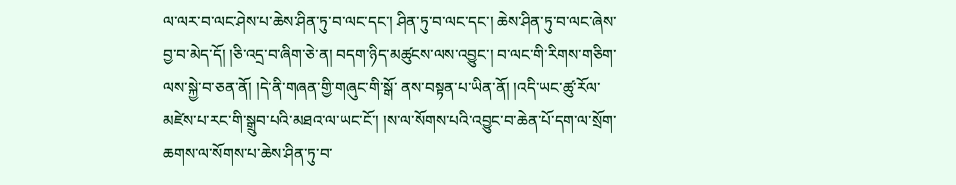ལ་ལར་བ་ལང་ཤེས་པ་ཆེས་ཤིན་ཏུ་བ་ལང་དང་། ཤིན་ཏུ་བ་ལང་དང་། ཆེས་ཤིན་ཏུ་བ་ལང་ཞེས་བྱ་བ་མེད་དོ། །ཅི་འདྲ་བ་ཞིག་ཅེ་ན། བདག་ཉིད་མཚུངས་ལས་འབྱུང་། བ་ལང་གི་རིགས་གཅིག་ལས་སྐྱེ་བ་ཅན་ནོ། །དེ་ནི་གཞན་གྱི་གཞུང་གི་སྒོ་ ནས་བསྟན་པ་ཡིན་ནོ། །འདི་ཡང་ཚུ་རོལ་མཛེས་པ་རང་གི་སྒྲུབ་པའི་མཐའ་ལ་ཡང་ངོ་། །ས་ལ་སོགས་པའི་འབྱུང་བ་ཆེན་པོ་དག་ལ་སྲོག་ཆགས་ལ་སོགས་པ་ཆེས་ཤིན་ཏུ་བ་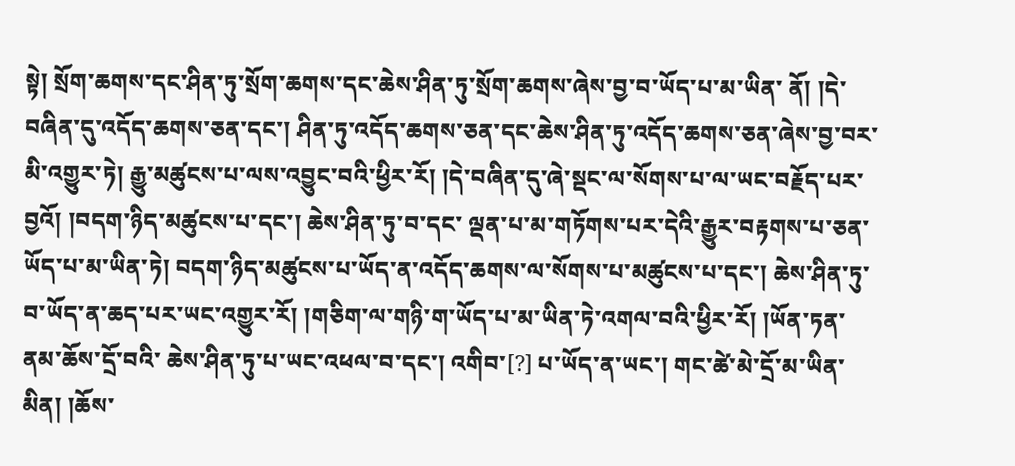སྟེ། སྲོག་ཆགས་དང་ཤིན་ཏུ་སྲོག་ཆགས་དང་ཆེས་ཤིན་ཏུ་སྲོག་ཆགས་ཞེས་བྱ་བ་ཡོད་པ་མ་ཡིན་ ནོ། །དེ་བཞིན་དུ་འདོད་ཆགས་ཅན་དང་། ཤིན་ཏུ་འདོད་ཆགས་ཅན་དང་ཆེས་ཤིན་ཏུ་འདོད་ཆགས་ཅན་ཞེས་བྱ་བར་མི་འགྱུར་ཏེ། རྒྱུ་མཚུངས་པ་ལས་འབྱུང་བའི་ཕྱིར་རོ། །དེ་བཞིན་དུ་ཞེ་སྡང་ལ་སོགས་པ་ལ་ཡང་བརྗོད་པར་བྱའོ། །བདག་ཉིད་མཚུངས་པ་དང་། ཆེས་ཤིན་ཏུ་བ་དང་ ལྡན་པ་མ་གཏོགས་པར་དེའི་རྒྱུར་བརྟགས་པ་ཅན་ཡོད་པ་མ་ཡིན་ཏེ། བདག་ཉིད་མཚུངས་པ་ཡོད་ན་འདོད་ཆགས་ལ་སོགས་པ་མཚུངས་པ་དང་། ཆེས་ཤིན་ཏུ་བ་ཡོད་ན་ཆད་པར་ཡང་འགྱུར་རོ། །གཅིག་ལ་གཉི་ག་ཡོད་པ་མ་ཡིན་ཏེ་འགལ་བའི་ཕྱིར་རོ། །ཡོན་ཏན་ནམ་ཆོས་དྲོ་བའི་ ཆེས་ཤིན་ཏུ་པ་ཡང་འཕལ་བ་དང་། འགིབ་[?] པ་ཡོད་ན་ཡང་། གང་ཚེ་མེ་དྲོ་མ་ཡིན་མིན། །ཆོས་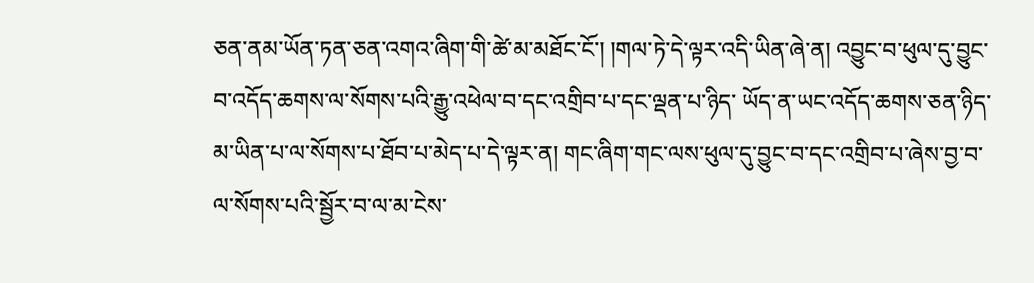ཅན་ནམ་ཡོན་ཏན་ཅན་འགའ་ཞིག་གི་ཚེ་མ་མཐོང་ངོ་། །གལ་ཏེ་དེ་ལྟར་འདི་ཡིན་ཞེ་ན། འབྱུང་བ་ཕུལ་དུ་བྱུང་བ་འདོད་ཆགས་ལ་སོགས་པའི་རྒྱུ་འཕེལ་བ་དང་འགྲིབ་པ་དང་ལྡན་པ་ཉིད་ ཡོད་ན་ཡང་འདོད་ཆགས་ཅན་ཉིད་མ་ཡིན་པ་ལ་སོགས་པ་ཐོབ་པ་མེད་པ་དེ་ལྟར་ན། གང་ཞིག་གང་ལས་ཕུལ་དུ་བྱུང་བ་དང་འགྲིབ་པ་ཞེས་བྱ་བ་ལ་སོགས་པའི་སྦྱོར་བ་ལ་མ་ངེས་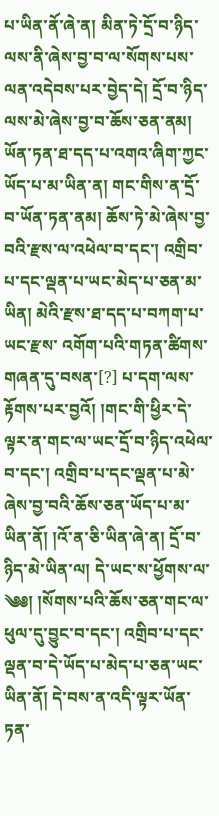པ་ཡིན་ནོ་ཞེ་ན། མིན་ཏེ་དྲོ་བ་ཉིད་ལས་ནི་ཞེས་བྱ་བ་ལ་སོགས་པས་ལན་འདེབས་པར་བྱེད་དེ། དྲོ་བ་ཉིད་ལས་མེ་ཞེས་བྱ་བ་ཆོས་ཅན་ནམ། ཡོན་ཏན་ཐ་དད་པ་འགའ་ཞིག་ཀྱང་ཡོད་པ་མ་ཡིན་ན། གང་གིས་ན་དྲོ་བ་ཡོན་ཏན་ནམ། ཆོས་ཏེ་མེ་ཞེས་བྱ་བའི་རྫས་ལ་འཕེལ་བ་དང་། འགྲིབ་པ་དང་ལྡན་པ་ཡང་མེད་པ་ཅན་མ་ཡིན། མེའི་རྫས་ཐ་དད་པ་བཀག་པ་ཡང་རྫས་ འགོག་པའི་གཏན་ཚིགས་གཞན་དུ་བསན་[?] པ་དག་ལས་རྟོགས་པར་བྱའོ། །གང་གི་ཕྱིར་དེ་ལྟར་ན་གང་ལ་ཡང་དྲོ་བ་ཉིད་འཕེལ་བ་དང་། འགྲིབ་པ་དང་ལྡན་པ་མེ་ཞེས་བྱ་བའི་ཆོས་ཅན་ཡོད་པ་མ་ཡིན་ནོ། །འོ་ན་ཅི་ཡིན་ཞེ་ན། དྲོ་བ་ཉིད་མེ་ཡིན་ལ། དེ་ཡང་ས་ཕྱོགས་ལ་ ༄༅། །སོགས་པའི་ཆོས་ཅན་གང་ལ་ཕུལ་དུ་བྱུང་བ་དང་། འགྲིབ་པ་དང་ལྡན་བ་དེ་ཡོད་པ་མེད་པ་ཅན་ཡང་ཡིན་ནོ། དེ་བས་ན་འདི་ལྟར་ཡོན་ཏན་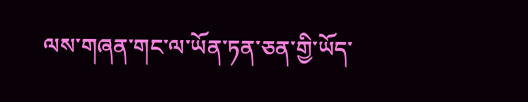ལས་གཞན་གང་ལ་ཡོན་ཏན་ཅན་གྱི་ཡོད་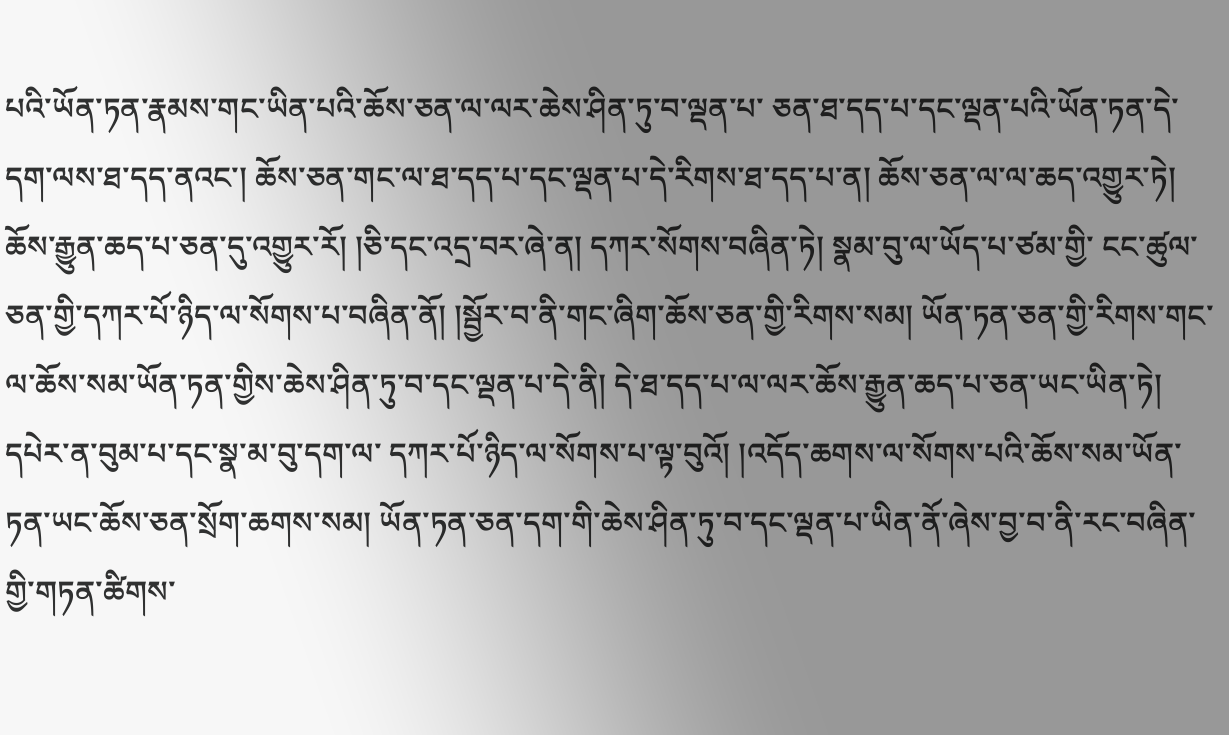པའི་ཡོན་ཏན་རྣམས་གང་ཡིན་པའི་ཆོས་ཅན་ལ་ལར་ཆེས་ཤིན་ཏུ་བ་ལྡན་པ་ ཅན་ཐ་དད་པ་དང་ལྡན་པའི་ཡོན་ཏན་དེ་དག་ལས་ཐ་དད་ནའང་། ཆོས་ཅན་གང་ལ་ཐ་དད་པ་དང་ལྡན་པ་དེ་རིགས་ཐ་དད་པ་ན། ཆོས་ཅན་ལ་ལ་ཆད་འགྱུར་ཏེ། ཆོས་རྒྱུན་ཆད་པ་ཅན་དུ་འགྱུར་རོ། །ཅི་དང་འདྲ་བར་ཞེ་ན། དཀར་སོགས་བཞིན་ཏེ། སྣམ་བུ་ལ་ཡོད་པ་ཙམ་གྱི་ ངང་ཚུལ་ཅན་གྱི་དཀར་པོ་ཉིད་ལ་སོགས་པ་བཞིན་ནོ། །སྦྱོར་བ་ནི་གང་ཞིག་ཆོས་ཅན་གྱི་རིགས་སམ། ཡོན་ཏན་ཅན་གྱི་རིགས་གང་ལ་ཆོས་སམ་ཡོན་ཏན་གྱིས་ཆེས་ཤིན་ཏུ་བ་དང་ལྡན་པ་དེ་ནི། དེ་ཐ་དད་པ་ལ་ལར་ཆོས་རྒྱུན་ཆད་པ་ཅན་ཡང་ཡིན་ཏེ། དཔེར་ན་བུམ་པ་དང་སྣ་མ་བུ་དག་ལ་ དཀར་པོ་ཉིད་ལ་སོགས་པ་ལྟ་བུའོ། །འདོད་ཆགས་ལ་སོགས་པའི་ཆོས་སམ་ཡོན་ཏན་ཡང་ཆོས་ཅན་སྲོག་ཆགས་སམ། ཡོན་ཏན་ཅན་དག་གི་ཆེས་ཤིན་ཏུ་བ་དང་ལྡན་པ་ཡིན་ནོ་ཞེས་བྱ་བ་ནི་རང་བཞིན་གྱི་གཏན་ཚིགས་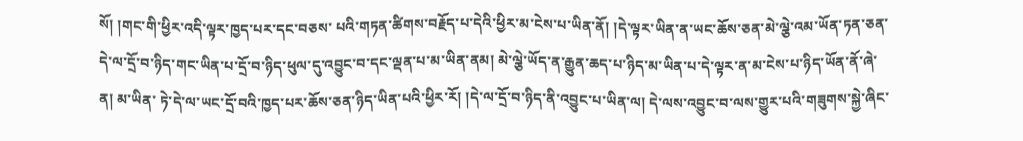སོ། །གང་གི་ཕྱིར་འདི་ལྟར་ཁྱད་པར་དང་བཅས་ པའི་གཏན་ཚིགས་བརྗོད་པ་དེའི་ཕྱིར་མ་ངེས་པ་ཡིན་ནོ། །དེ་ལྟར་ཡིན་ན་ཡང་ཆོས་ཅན་མེ་ལྕེ་འམ་ཡོན་ཏན་ཅན་དེ་ལ་དྲོ་བ་ཉིད་གང་ཡིན་པ་དྲོ་བ་ཉིད་ཕུལ་དུ་འབྱུང་བ་དང་ལྡན་པ་མ་ཡིན་ནམ། མེ་ལྕེ་ཡོད་ན་རྒྱུན་ཆད་པ་ཉིད་མ་ཡིན་པ་དེ་ལྟར་ན་མ་ངེས་པ་ཉིད་ཡོན་ནོ་ཞེ་ན། མ་ཡིན་ ཏེ་དེ་ལ་ཡང་དྲོ་བའི་ཁྱད་པར་ཆོས་ཅན་ཉིད་ཡིན་པའི་ཕྱིར་རོ། །དེ་ལ་དྲོ་བ་ཉིད་ནི་འབྱུང་པ་ཡིན་ལ། དེ་ལས་འབྱུང་བ་ལས་གྱུར་པའི་གཟུགས་སྐྱེ་ཞིང་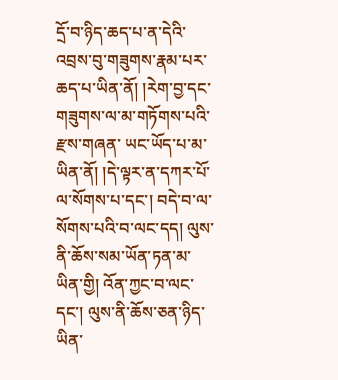དྲོ་བ་ཉིད་ཆད་པ་ན་དེའི་འབྲས་བུ་གཟུགས་རྣམ་པར་ཆད་པ་ཡིན་ནོ། །རེག་བྱ་དང་གཟུགས་ལ་མ་གཏོགས་པའི་རྫས་གཞན་ ཡང་ཡོད་པ་མ་ཡིན་ནོ། །དེ་ལྟར་ན་དཀར་པོ་ལ་སོགས་པ་དང་། བདེ་བ་ལ་སོགས་པའི་བ་ལང་དད། ལུས་ནི་ཆོས་སམ་ཡོན་ཏན་མ་ཡིན་གྱི། འོན་ཀྱང་བ་ལང་དང་། ལུས་ནི་ཆོས་ཅན་ཉིད་ཡིན་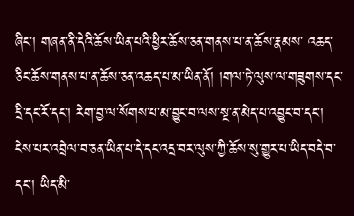ཞིང་། གཞན་ནི་དེའི་ཆོས་ཡིན་པའི་ཕྱིར་ཆོས་ཅན་གནས་པ་ན་ཆོས་རྣམས་ འཆད་ཅིང་ཆོས་གནས་པ་ན་ཆོས་ཅན་འཆད་པ་མ་ཡིན་ནོ། །གལ་ཏེ་ལུས་ལ་གཟུགས་དང་དྲི་དང་རོ་དང་། རེག་བྱ་ལ་སོགས་པ་མ་བྱུང་བ་ལས་སྔ་ན་མེད་པ་འབྱུང་བ་དང་། ངེས་པར་འབྲེལ་བ་ཅན་ཡིན་པ་དེ་དང་འདྲ་བར་ལུས་ཀྱི་ཆོས་སུ་གྱུར་པ་ཡིད་བདེ་བ་དང་། ཡིད་མི་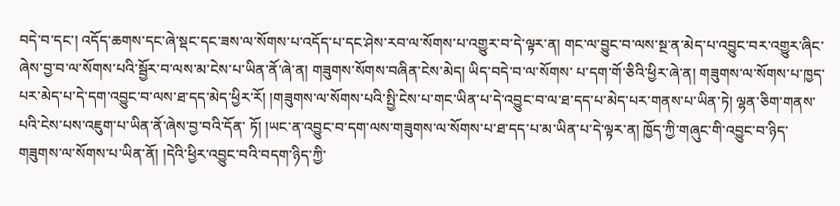བདེ་བ་དང་། འདོད་ཆགས་དང་ཞེ་སྡང་དང་ཟས་ལ་སོགས་པ་འདོད་པ་དང་ཤེས་རབ་ལ་སོགས་པ་འགྱུར་བ་དེ་ལྟར་ན། གང་ལ་བྱུང་བ་ལས་སྔ་ན་མེད་པ་འབྱུང་བར་འགྱུར་ཞིང་ཞེས་བྱ་བ་ལ་སོགས་པའི་སྦྱོར་བ་ལས་མ་ངེས་པ་ཡིན་ནོ་ཞེ་ན། གཟུགས་སོགས་བཞིན་ངེས་མེད། ཡིད་བདེ་བ་ལ་སོགས་ པ་དག་གོ་ཅིའི་ཕྱིར་ཞེ་ན། གཟུགས་ལ་སོགས་པ་ཁྱད་པར་མེད་པ་དེ་དག་འབྱུང་བ་ལས་ཐ་དད་མེད་ཕྱིར་རོ། །གཟུགས་ལ་སོགས་པའི་སྤྱི་ངེས་པ་གང་ཡིན་པ་དེ་འབྱུང་བ་ལ་ཐ་དད་པ་མེད་པར་གནས་པ་ཡིན་ཏེ། ལྷན་ཅིག་གནས་པའི་ངེས་པས་འཇུག་པ་ཡིན་ནོ་ཞེས་བྱ་བའི་དོན་ ཏོ། །ཡང་ན་འབྱུང་བ་དག་ལས་གཟུགས་ལ་སོགས་པ་ཐ་དད་པ་མ་ཡིན་པ་དེ་ལྟར་ན། ཁྱོད་ཀྱི་གཞུང་གི་འབྱུང་བ་ཉིད་གཟུགས་ལ་སོགས་པ་ཡིན་ནོ། །དེའི་ཕྱིར་འབྱུང་བའི་བདག་ཉིད་ཀྱི་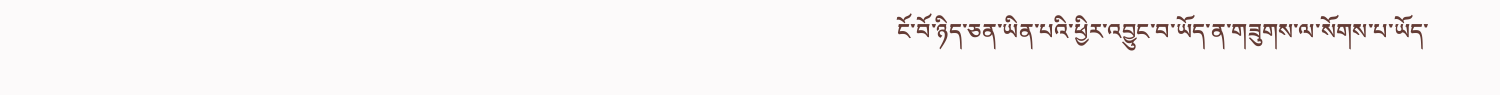ངོ་བོ་ཉིད་ཅན་ཡིན་པའི་ཕྱིར་འབྱུང་བ་ཡོད་ན་གཟུགས་ལ་སོགས་པ་ཡོད་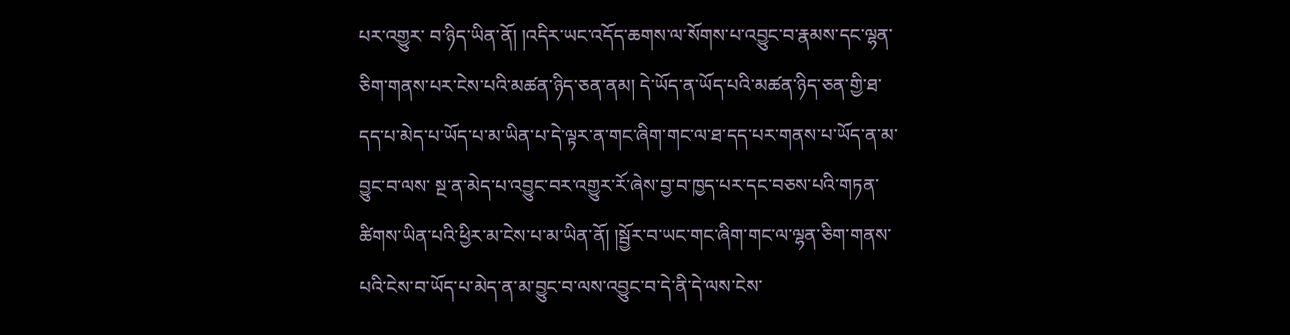པར་འགྱུར་ བ་ཉིད་ཡིན་ནོ། །འདིར་ཡང་འདོད་ཆགས་ལ་སོགས་པ་འབྱུང་བ་རྣམས་དང་ལྷན་ཅིག་གནས་པར་ངེས་པའི་མཚན་ཉིད་ཅན་ནམ། དེ་ཡོད་ན་ཡོད་པའི་མཚན་ཉིད་ཅན་གྱི་ཐ་དད་པ་མེད་པ་ཡོད་པ་མ་ཡིན་པ་དེ་ལྟར་ན་གང་ཞིག་གང་ལ་ཐ་དད་པར་གནས་པ་ཡོད་ན་མ་བྱུང་བ་ལས་ སྔ་ན་མེད་པ་འབྱུང་བར་འགྱུར་རོ་ཞེས་བྱ་བ་ཁྱད་པར་དང་བཅས་པའི་གཏན་ཚིགས་ཡིན་པའི་ཕྱིར་མ་ངེས་པ་མ་ཡིན་ནོ། །སྦྱོར་བ་ཡང་གང་ཞིག་གང་ལ་ལྷན་ཅིག་གནས་པའི་ངེས་བ་ཡོད་པ་མེད་ན་མ་བྱུང་བ་ལས་འབྱུང་བ་དེ་ནི་དེ་ལས་ངེས་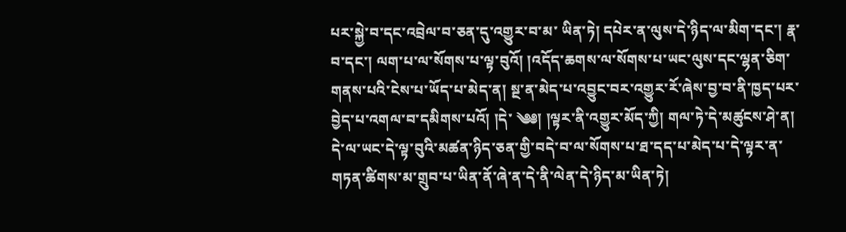པར་སྐྱེ་བ་དང་འབྲེལ་བ་ཅན་དུ་འགྱུར་བ་མ་ ཡིན་ཏེ། དཔེར་ན་ལུས་དེ་ཉིད་ལ་མིག་དང་། རྣ་བ་དང་། ལག་པ་ལ་སོགས་པ་ལྟ་བུའོ། །འདོད་ཆགས་ལ་སོགས་པ་ཡང་ལུས་དང་ལྷན་ཅིག་གནས་པའི་ངེས་པ་ཡོད་པ་མེད་ན། སྔ་ན་མེད་པ་འབྱུང་བར་འགྱུར་རོ་ཞེས་བྱ་བ་ནི་ཁྱད་པར་བྱེད་པ་འགལ་བ་དམིགས་པའོ། །དེ་ ༄༅། །ལྟར་ནི་འགྱུར་མོད་ཀྱི། གལ་ཏེ་དེ་མཚུངས་ཤེ་ན། དེ་ལ་ཡང་དེ་ལྟ་བུའི་མཚན་ཉིད་ཅན་གྱི་བདེ་བ་ལ་སོགས་པ་ཐ་དད་པ་མེད་པ་དེ་ལྟར་ན་གཏན་ཚིགས་མ་གྲུབ་པ་ཡིན་ནོ་ཞེ་ན་དེ་ནི་ལེན་དེ་ཉིད་མ་ཡིན་ཏེ།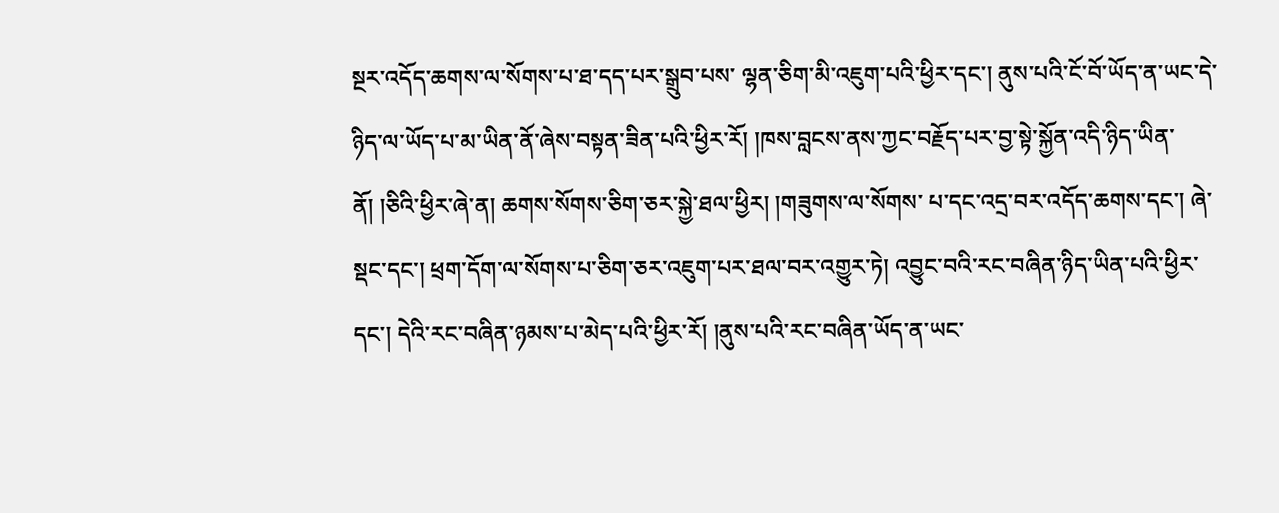སྔར་འདོད་ཆགས་ལ་སོགས་པ་ཐ་དད་པར་སྒྲུབ་པས་ ལྷན་ཅིག་མི་འཇུག་པའི་ཕྱིར་དང་། ནུས་པའི་ངོ་བོ་ཡོད་ན་ཡང་དེ་ཉིད་ལ་ཡོད་པ་མ་ཡིན་ནོ་ཞེས་བསྟན་ཟིན་པའི་ཕྱིར་རོ། །ཁས་བླངས་ནས་ཀྱང་བརྗོད་པར་བྱ་སྟེ་སྐྱོན་འདི་ཉིད་ཡིན་ནོ། །ཅིའི་ཕྱིར་ཞེ་ན། ཆགས་སོགས་ཅིག་ཅར་སྐྱེ་ཐལ་ཕྱིར། །གཟུགས་ལ་སོགས་ པ་དང་འདྲ་བར་འདོད་ཆགས་དང་། ཞེ་སྡང་དང་། ཕྲག་དོག་ལ་སོགས་པ་ཅིག་ཅར་འཇུག་པར་ཐལ་བར་འགྱུར་ཏེ། འབྱུང་བའི་རང་བཞིན་ཉིད་ཡིན་པའི་ཕྱིར་དང་། དེའི་རང་བཞིན་ཉམས་པ་མེད་པའི་ཕྱིར་རོ། །ནུས་པའི་རང་བཞིན་ཡོད་ན་ཡང་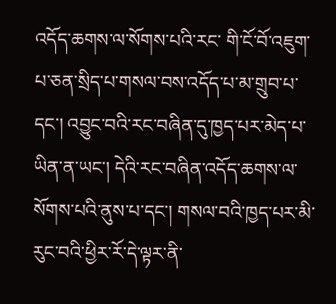འདོད་ཆགས་ལ་སོགས་པའི་རང་ གི་ངོ་བོ་འཇུག་པ་ཅན་སྲིད་པ་གསལ་བས་འདོད་པ་མ་གྲུབ་པ་དང་། འབྱུང་བའི་རང་བཞིན་དུ་ཁྱད་པར་མེད་པ་ཡིན་ན་ཡང་། དེའི་རང་བཞིན་འདོད་ཆགས་ལ་སོགས་པའི་ནུས་པ་དང་། གསལ་བའི་ཁྱད་པར་མི་རུང་བའི་ཕྱིར་རོ་དེ་ལྟར་ནི་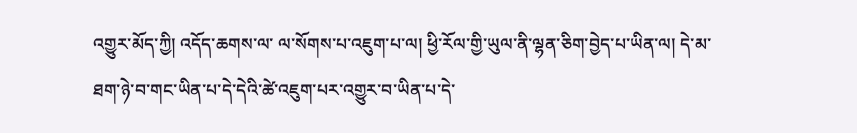འགྱུར་མོད་ཀྱི། འདོད་ཆགས་ལ་ ལ་སོགས་པ་འཇུག་པ་ལ། ཕྱི་རོལ་གྱི་ཡུལ་ནི་ལྷན་ཅིག་བྱེད་པ་ཡིན་ལ། དེ་མ་ཐག་ཉེ་བ་གང་ཡིན་པ་དེ་དེའི་ཚེ་འཇུག་པར་འགྱུར་བ་ཡིན་པ་དེ་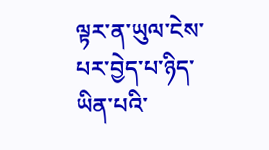ལྟར་ན་ཡུལ་ངེས་པར་བྱེད་པ་ཉིད་ཡིན་པའི་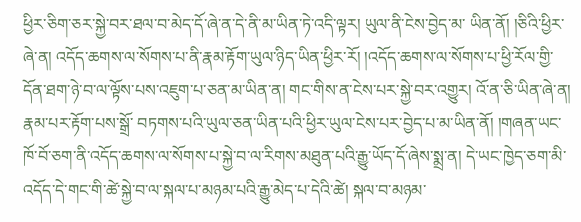ཕྱིར་ཅིག་ཅར་སྐྱེ་བར་ཐལ་བ་མེད་དོ་ཞེ་ན་དེ་ནི་མ་ཡིན་ཏེ་འདི་ལྟར། ཡུལ་ནི་ངེས་བྱེད་མ་ ཡིན་ནོ། །ཅིའི་ཕྱིར་ཞེ་ན། འདོད་ཆགས་ལ་སོགས་པ་ནི་རྣམ་རྟོག་ཡུལ་ཉིད་ཡིན་ཕྱིར་རོ། །འདོད་ཆགས་ལ་སོགས་པ་ཕྱི་རོལ་གྱི་དོན་ཐག་ཉེ་བ་ལ་ལྟོས་པས་འཇུག་པ་ཅན་མ་ཡིན་ན། གང་གིས་ན་ངེས་པར་སྐྱེ་བར་འགྱུར། འོ་ན་ཅི་ཡིན་ཞེ་ན། རྣམ་པར་རྟོག་པས་སྒྲོ་ བཏགས་པའི་ཡུལ་ཅན་ཡིན་པའི་ཕྱིར་ཡུལ་ངེས་པར་བྱེད་པ་མ་ཡིན་ནོ། །གཞན་ཡང་ཁོ་བོ་ཅག་ནི་འདོད་ཆགས་ལ་སོགས་པ་སྐྱེ་བ་ལ་རིགས་མཐུན་པའི་རྒྱུ་ཡོད་དོ་ཞེས་སྨྲ་ན། དེ་ཡང་ཁྱེད་ཅག་མི་འདོད་དེ་གང་གི་ཚེ་སྐྱེ་བ་ལ་སྐལ་པ་མཉམ་པའི་རྒྱུ་མེད་པ་དེའི་ཚེ། སྐལ་བ་མཉམ་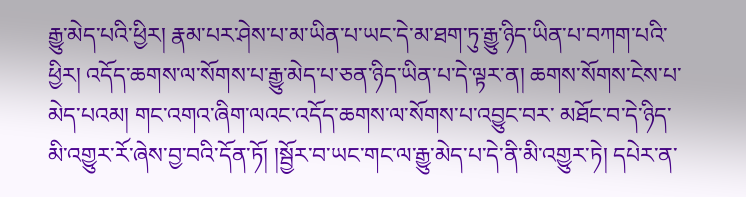རྒྱུ་མེད་པའི་ཕྱིར། རྣམ་པར་ཤེས་པ་མ་ཡིན་པ་ཡང་དེ་མ་ཐག་ཏུ་རྒྱུ་ཉིད་ཡིན་པ་བཀག་པའི་ཕྱིར། འདོད་ཆགས་ལ་སོགས་པ་རྒྱུ་མེད་པ་ཅན་ཉིད་ཡིན་པ་དེ་ལྟར་ན། ཆགས་སོགས་ངེས་པ་མེད་པའམ། གང་འགའ་ཞིག་ལའང་འདོད་ཆགས་ལ་སོགས་པ་འབྱུང་བར་ མཐོང་བ་དེ་ཉིད་མི་འགྱུར་རོ་ཞེས་བྱ་བའི་དོན་ཏོ། །སྦྱོར་བ་ཡང་གང་ལ་རྒྱུ་མེད་པ་དེ་ནི་མི་འགྱུར་ཏེ། དཔེར་ན་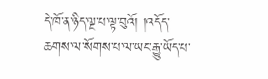དེ་ཁོ་ན་ཉིད་ལྔ་པ་ལྟ་བུའོ། །འདོད་ཆགས་ལ་སོགས་པ་ལ་ཡང་རྒྱུ་ཡོད་པ་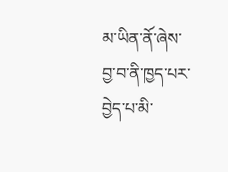མ་ཡིན་ནོ་ཞེས་བྱ་བ་ནི་ཁྱད་པར་བྱེད་པ་མི་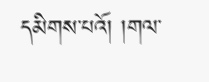དམིགས་པའོ། །གལ་